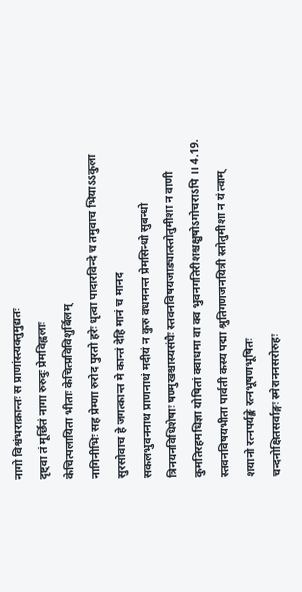नागो विश्वंभराक्रान्तः स प्राणांस्त्यक्तुमुद्यतः
दृष्ट्वा तं मूर्छितं नागा रुरुदुः प्रेमविह्वलाः
केचित्पलायिता भीताः केचित्प्रविविशुर्बिलम्
नागिनीभिः सह प्रेम्णा रुरोद पुरतो हरेः धृत्वा पादारविन्दे च तमुवाच भियाऽऽकुला
सुरसोवाच हे जगत्कान्त मे कान्तं देहि मानं च मानद
सकलभुवननाथ प्राणनाथं मदीयं न कुरु वधमनन्त प्रेमसिन्धो सुबन्धो
त्रिनयनविधिशेषाः षण्मुखश्चास्यसंघैः स्तवनविषयजाड्यात्स्तोतुमीशा न वाणी
कुमतिरहमधिज्ञा योषितां क्वाधमा वा क्व भुवनगतिरीशश्चक्षुषोऽगोचराऽपि ।। 4.19.
स्तवनविषयभीता पार्वती कस्य पद्मा श्रुतिगणजनयित्री स्तोतुमीशा न यं त्वाम्
शयानो रत्नपर्यङ्के रत्नभूषणभूषितः
चन्दनोक्षितसर्वाङ्गः स्मेराननसरोरुहः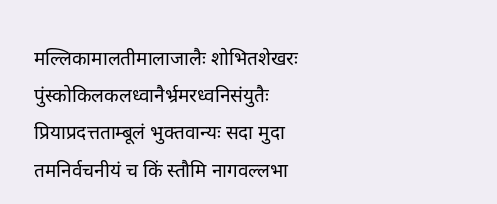मल्लिकामालतीमालाजालैः शोभितशेखरः
पुंस्कोकिलकलध्वानैर्भ्रमरध्वनिसंयुतैः
प्रियाप्रदत्तताम्बूलं भुक्तवान्यः सदा मुदा
तमनिर्वचनीयं च किं स्तौमि नागवल्लभा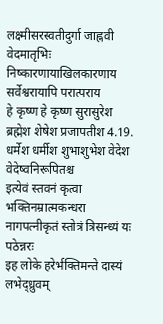लक्ष्मीसरस्वतीदुर्गा जाह्नवी वेदमातृभिः
निष्कारणायाखिलकारणाय सर्वेश्वरायापि परात्पराय
हे कृष्ण हे कृष्ण सुरासुरेश ब्रह्मेश शेषेश प्रजापतीश 4.19.
धर्मेश धर्मीश शुभाशुभेश वेदेश वेदेष्वनिरूपितश्च
इत्येवं स्तवनं कृत्वा भक्तिनम्रात्मकन्धरा
नागपत्नीकृतं स्तोत्रं त्रिसन्ध्यं यः पठेन्नरः
इह लोके हरेर्भक्तिमन्ते दास्यं लभेद्ध्रुवम्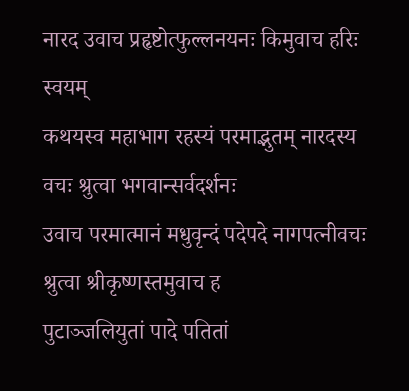नारद उवाच प्रहृष्टोत्फुल्लनयनः किमुवाच हरिः स्वयम्
कथयस्व महाभाग रहस्यं परमाद्भुतम् नारदस्य वचः श्रुत्वा भगवान्सर्वदर्शनः
उवाच परमात्मानं मधुवृन्दं पदेपदे नागपत्नीवचः श्रुत्वा श्रीकृष्णस्तमुवाच ह
पुटाञ्जलियुतां पादे पतितां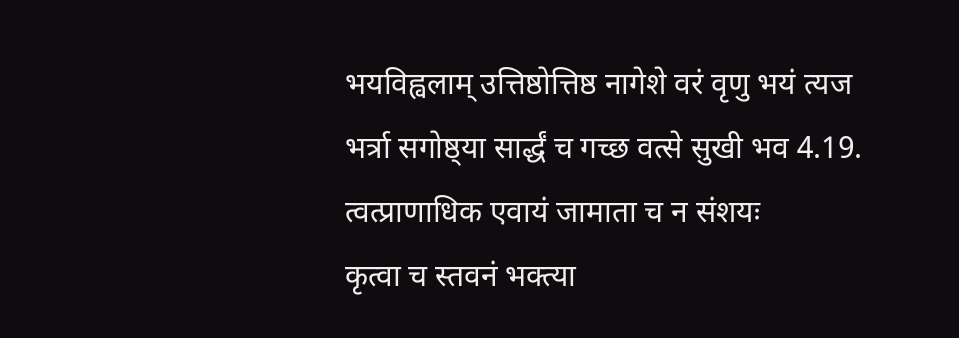भयविह्वलाम् उत्तिष्ठोत्तिष्ठ नागेशे वरं वृणु भयं त्यज
भर्त्रा सगोष्ठ्या सार्द्धं च गच्छ वत्से सुखी भव 4.19.
त्वत्प्राणाधिक एवायं जामाता च न संशयः
कृत्वा च स्तवनं भक्त्या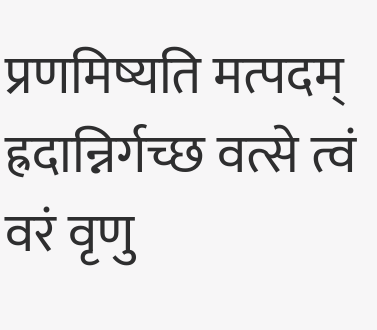प्रणमिष्यति मत्पदम्
ह्रदान्निर्गच्छ वत्से त्वं वरं वृणु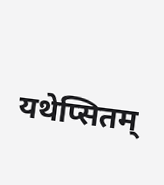यथेप्सितम्